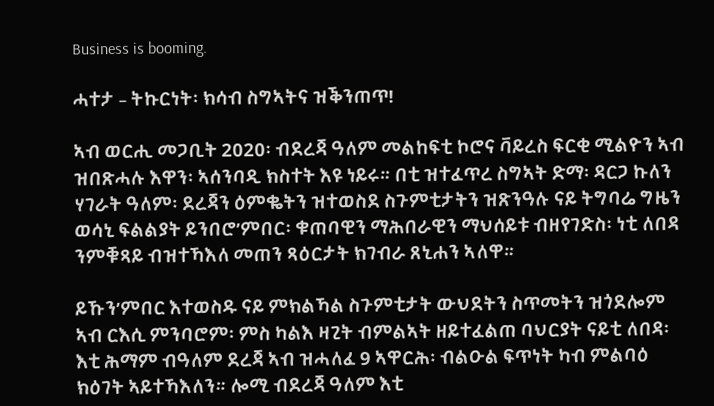Business is booming.

ሓተታ – ትኩርነት፡ ክሳብ ስግኣትና ዝቕንጠጥ!

ኣብ ወርሒ መጋቢት 2020፡ ብደረጃ ዓለም መልከፍቲ ኮሮና ቫይረስ ፍርቂ ሚልዮን ኣብ ዝበጽሓሉ እዋን፡ ኣሰንባዲ ክስተት እዩ ነይሩ። በቲ ዝተፈጥረ ስግኣት ድማ፡ ዳርጋ ኩለን ሃገራት ዓለም፡ ደረጃን ዕምቈትን ዝተወስደ ስጉምቲታትን ዝጽንዓሉ ናይ ትግባሬ ግዜን ወሳኒ ፍልልያት ይንበሮ’ምበር፡ ቁጠባዊን ማሕበራዊን ማህሰይቱ ብዘየገድስ፡ ነቲ ለበዳ ንምቑጻይ ብዝተኻእለ መጠን ጻዕርታት ክገብራ ጸኒሐን ኣለዋ።

ይኹን’ምበር እተወስዱ ናይ ምክልኻል ስጉምቲታት ውህደትን ስጥመትን ዝጎደሎም ኣብ ርእሲ ምንባሮም፡ ምስ ካልእ ዛጊት ብምልኣት ዘይተፈልጠ ባህርያት ናይቲ ለበዳ፡ እቲ ሕማም ብዓለም ደረጃ ኣብ ዝሓለፈ 9 ኣዋርሕ፡ ብልዑል ፍጥነት ካብ ምልባዕ ክዕገት ኣይተኻእለን። ሎሚ ብደረጃ ዓለም እቲ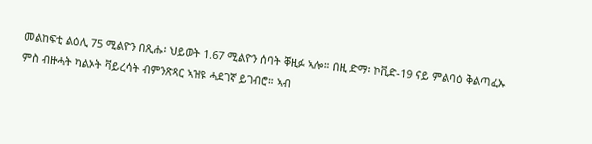መልከፍቲ ልዕሊ 75 ሚልዮን በጺሑ፡ ህይወት 1.67 ሚልዮን ሰባት ቐዚፉ ኣሎ። በዚ ድማ፡ ኮቪድ-19 ናይ ምልባዕ ቅልጣፈኡ ምስ ብዙሓት ካልኦት ቫይረሳት ብምንጽጻር ኣዝዩ ሓደገኛ ይገብሮ። ኣብ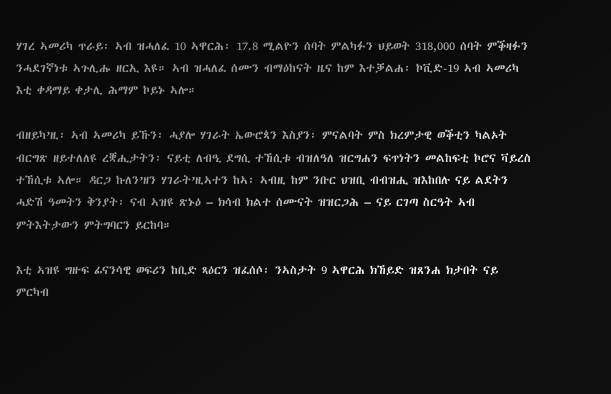ሃገረ ኣመሪካ ጥራይ፡ ኣብ ዝሓለፈ 10 ኣዋርሕ፡ 17.8 ሚልዮን ሰባት ምልካፉን ህይወት 318,000 ሰባት ምቕዛፉን ንሓደገኛነቱ ኣጉሊሑ ዘርኢ እዩ። ኣብ ዝሓለፈ ሰሙን ብማዕከናት ዜና ከም እተቓልሐ፡ ኮቪድ-19 ኣብ ኣመሪካ እቲ ቀዳማይ ቀታሊ ሕማም ኮይኑ ኣሎ።

ብዘይካ’ዚ፡ ኣብ ኣመሪካ ይኹን፡ ሓያሎ ሃገራት ኤውሮጳን እስያን፡ ምናልባት ምስ ክረምታዊ ወቕቲን ካልኦት ብርግጽ ዘይተለለዩ ረቛሒታትን፡ ናይቲ ለብዒ ደግሲ ተኸሲቱ ብዝለዓለ ዝርግሐን ፍጥነትን መልከፍቲ ኮሮና ቫይረስ ተኸሲቱ ኣሎ። ዳርጋ ኩለን’ዘን ሃገራት’ዚኣተን ከኣ፡ ኣብዚ ከም ንቡር ህዝቢ ብብዝሒ ዝእከበሉ ናይ ልደትን ሓድሽ ዓመትን ቅንያት፡ ናብ ኣዝዩ ጽኑዕ – ክሳብ ክልተ ሰሙናት ዝዝርጋሕ – ናይ ርገጣ ስርዓት ኣብ ምትእትታውን ምትግባርን ይርከባ።

እቲ ኣዝዩ ግዙፍ ፊናንሳዊ ወፍሪን ከቢድ ጻዕርን ዝፈሰሶ፡ ንኣስታት 9 ኣዋርሕ ክኸይድ ዝጸንሐ ክታበት ናይ ምርካብ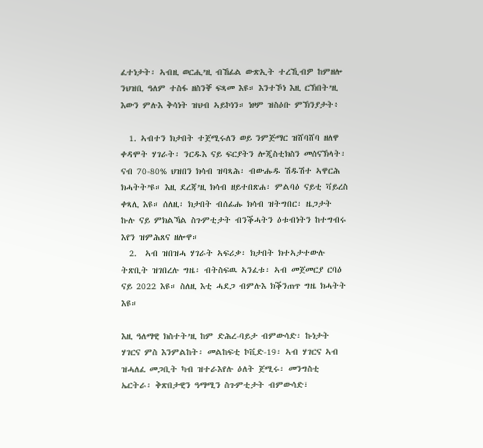ፈተነታት፡ ኣብዚ ወርሒ’ዚ ብኸፊል ውጽኢት ተረኺብዎ ከምዘሎ ንህዝቢ ዓለም ተስፋ ዘስንቐ ፍጻመ እዩ። እንተኾነ እዚ ርኽበት’ዚ እውን ምሉእ ቅሳነት ዝህብ ኣይኮነን። ነዞም ዝስዕቡ ምኽንያታት፥

  1. ኣብተን ክታበት ተጀሚሩለን ወይ ንምጅማር ዝሸባሸባ ዘለዋ ቀዳሞት ሃገራት፡ ንርዱእ ናይ ፍርያትን ሎጂስቲክስን መሰናኽላት፡ ናብ 70-80% ህዝበን ክሳብ ዝባጻሕ፡ ብውሑዱ ሽዱሽተ ኣዋርሕ ክሓትት’ዩ። እዚ ደረጃ’ዚ ክሳብ ዘይተበጽሐ፡ ምልባዕ ናይቲ ቫይረስ ቀጻሊ እዩ። ሰለዚ፡ ክታበት ብሰፊሑ ክሳብ ዝትግበር፡ ዜጋታት ኩሉ ናይ ምክልኻል ስጉምቲታት ብንቕሓትን ዕቱብነትን ከተግብሩ እየን ዝምሕጸና ዘሎዋ።
  2.  ኣብ ዝበዝሓ ሃገራት ኣፍሪቃ፡ ክታበት ክተኣታተውሉ ትጽቢት ዝገበረሉ ግዜ፡ ብትስፍዉ ኣንፈቱ፡ ኣብ መጀመርያ ርባዕ ናይ 2022 እዩ። ስለዚ እቲ ሓደጋ ብምሉእ ክቕንጠጥ ግዜ ክሓትት እዩ።

እዚ ዓለማዊ ክስተት’ዚ ከም ድሕረ-ባይታ ብምውሳድ፡ ኩነታት ሃገርና ምስ እንምልከት፡ መልከፍቲ ኮቪድ-19፡ ኣብ ሃገርና ኣብ ዝሓለፈ መጋቢት ካብ ዝተራእየሉ ዕለት ጀሚሩ፡ መንግስቲ ኤርትራ፡ ቅጽበታዊን ዓማሚን ስጉምቲታት ብምውሳድ፣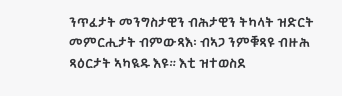ንጥፈታት መንግስታዊን ብሕታዊን ትካላት ዝድርት መምርሒታት ብምውጻእ፡ ብኣጋ ንምቑጻዩ ብዙሕ ጻዕርታት ኣካዪዱ እዩ። እቲ ዝተወስደ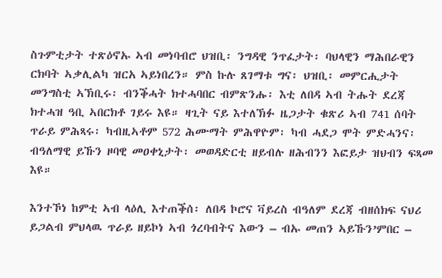ስጉምቲታት ተጽዕኖኡ ኣብ መነባብሮ ህዝቢ፡ ንግዳዊ ንጥፈታት፡ ባህላዊን ማሕበራዊን ርክባት ኣቃሊልካ ዝርአ ኣይነበረን። ምስ ኩሉ ጸገማቱ ግና፡ ህዝቢ፡ መምርሒታት መንግስቲ ኣኽቢሩ፡ ብንቕሓት ክተሓባበር ብምጽንሑ፡ እቲ ለበዳ ኣብ ትሑት ደረጃ ክተሓዝ ዓቢ ኣበርክቶ ገይሩ እዩ። ዛጊት ናይ እተለኽፉ ዜጋታት ቁጽሪ ኣብ 741 ሰባት ጥራይ ምሕጻሩ፡ ካብዚኣቶም 572 ሕሙማት ምሕዋዮም፡ ካብ ሓደጋ ሞት ምድሓንና፡ ብዓለማዊ ይኹን ዞባዊ መዐቀኒታት፡ መወዳድርቲ ዘይብሉ ዘሕብንን እፎይታ ዝህብን ፍጻመ እዩ።

እንተኾነ ከምቲ ኣብ ላዕሊ እተጠቕሰ፡ ለበዳ ኮሮና ቫይረስ ብዓለም ደረጃ ብዘሰክፍ ናህሪ ይጋልብ ምህላዉ ጥራይ ዘይኮነ ኣብ ጎረባብትና እውን – ብኡ መጠን ኣይኹን’ምበር –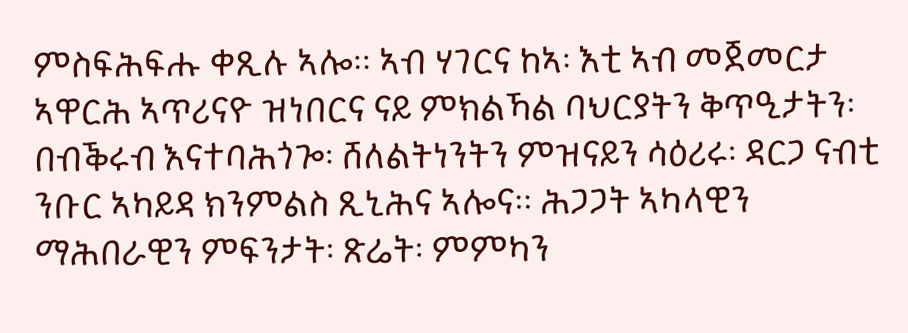ምስፍሕፍሑ ቀጺሉ ኣሎ። ኣብ ሃገርና ከኣ፡ እቲ ኣብ መጀመርታ ኣዋርሕ ኣጥሪናዮ ዝነበርና ናይ ምክልኻል ባህርያትን ቅጥዒታትን፡ በብቕሩብ እናተባሕጎጐ፡ ሸለልትነንትን ምዝናይን ሳዕሪሩ፡ ዳርጋ ናብቲ ንቡር ኣካይዳ ክንምልስ ጺኒሕና ኣሎና። ሕጋጋት ኣካላዊን ማሕበራዊን ምፍንታት፡ ጽሬት፡ ምምካን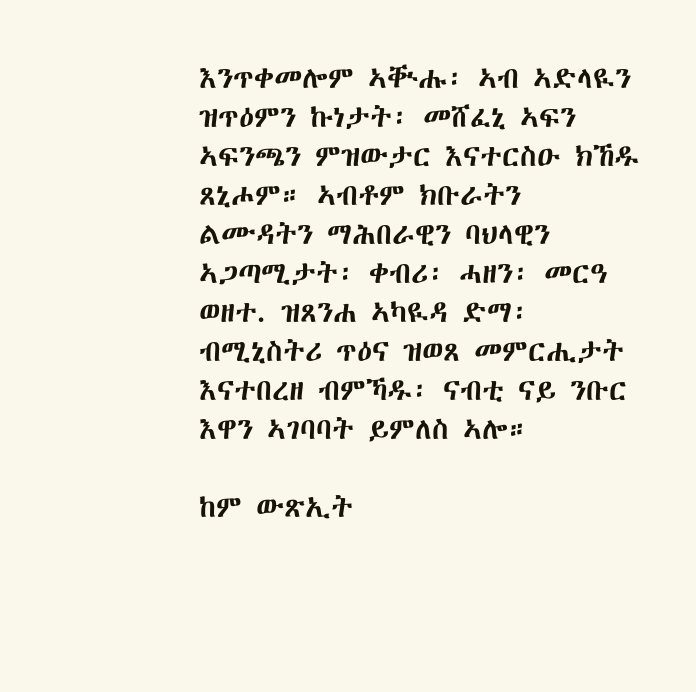እንጥቀመሎም ኣቚሑ፡ ኣብ ኣድላዪን ዝጥዕምን ኩነታት፡ መሸፈኒ ኣፍን ኣፍንጫን ምዝውታር እናተርስዑ ክኸዱ ጸኒሖም። ኣብቶም ክቡራትን ልሙዳትን ማሕበራዊን ባህላዊን ኣጋጣሚታት፡ ቀብሪ፡ ሓዘን፡ መርዓ ወዘተ. ዝጸንሐ ኣካዪዳ ድማ፡ ብሚኒስትሪ ጥዕና ዝወጸ መምርሒታት እናተበረዘ ብምኻዱ፡ ናብቲ ናይ ንቡር እዋን ኣገባባት ይምለስ ኣሎ።

ከም ውጽኢት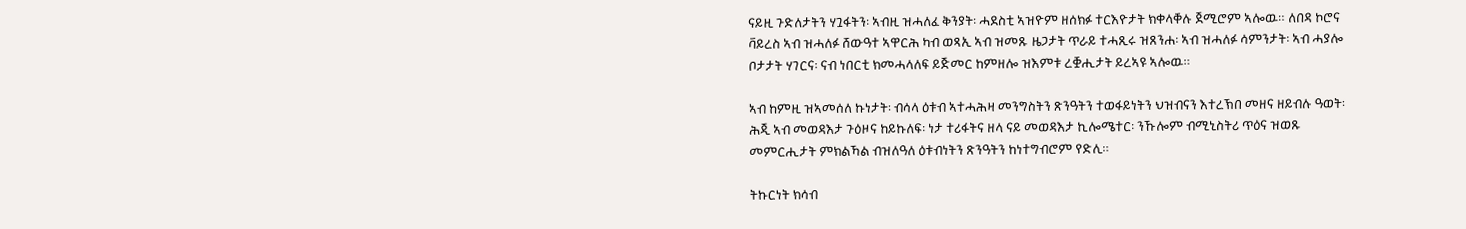ናይዚ ጉድለታትን ሃጓፋትን፡ ኣብዚ ዝሓለፈ ቅንያት፡ ሓደስቲ ኣዝዮም ዘሰክፉ ተርእዮታት ክቀላቐሉ ጀሚሮም ኣሎዉ። ለበዳ ኮሮና ቫይረስ ኣብ ዝሓለፉ ሸውዓተ ኣዋርሕ ካብ ወጻኢ ኣብ ዝመጹ ዜጋታት ጥራይ ተሓጺሩ ዝጸንሐ፡ ኣብ ዝሓለፉ ሳምንታት፡ ኣብ ሓያሎ ቦታታት ሃገርና፡ ናብ ነበርቲ ክመሓላለፍ ይጅመር ከምዘሎ ዝእምቱ ረቛሒታት ይረኣዩ ኣሎዉ።

ኣብ ከምዚ ዝኣመሰለ ኩነታት፡ ብሳላ ዕቱብ ኣተሓሕዛ መንግስትን ጽንዓትን ተወፋይነትን ህዝብናን እተረኽበ መዘና ዘይብሉ ዓወት፡ ሕጂ ኣብ መወዳእታ ጉዕዞና ከይኩለፍ፡ ነታ ተሪፋትና ዘላ ናይ መወዳእታ ኪሎሜተር፡ ንኹሎም ብሚኒስትሪ ጥዕና ዝወጹ መምርሒታት ምክልኻል ብዝለዓለ ዕቱብነትን ጽንዓትን ከነተግብሮም የድሊ።

ትኩርነት ክሳብ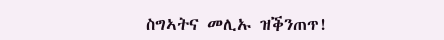ስግኣትና መሊኡ ዝቕንጠጥ!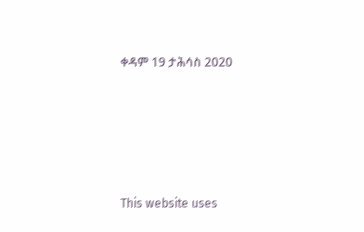ቀዳም 19 ታሕሳስ 2020





This website uses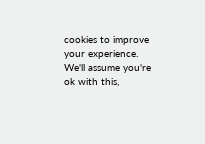cookies to improve your experience. We'll assume you're ok with this,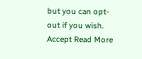but you can opt-out if you wish. Accept Read More